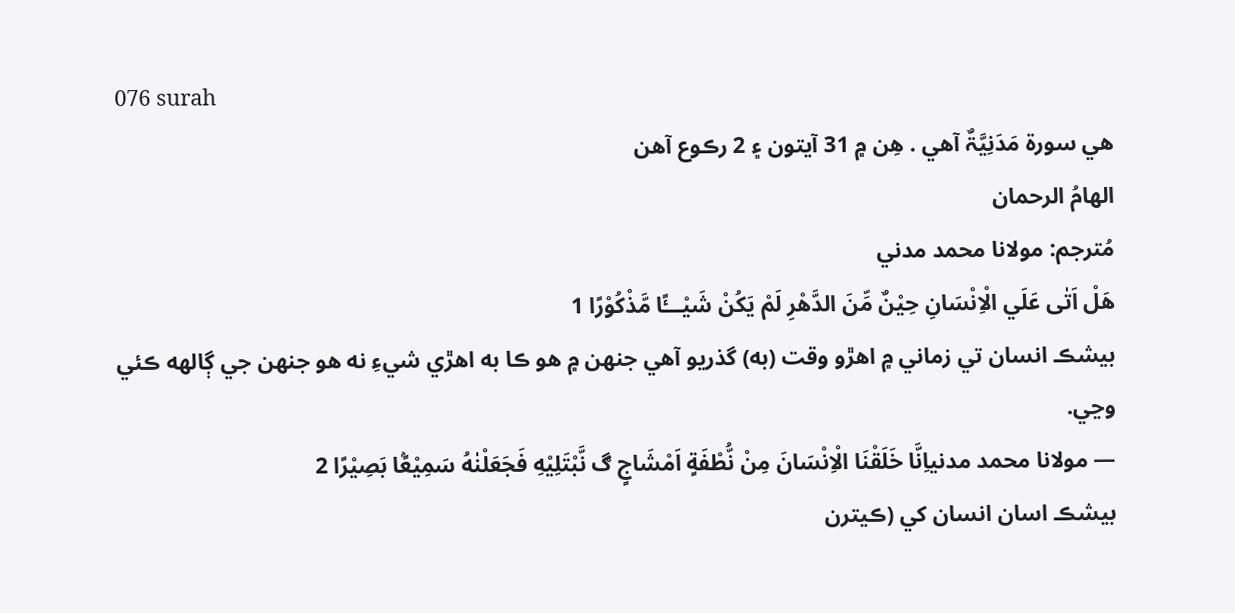076 surah
ھي سورة مَدَنِیَّۃٌ آھي . ھِن ۾ 31 آيتون ۽ 2 رڪوع آھن
الھامُ الرحمان
مُترجم: مولانا محمد مدني
هَلْ اَتٰى عَلَي الْاِنْسَانِ حِيْنٌ مِّنَ الدَّهْرِ لَمْ يَكُنْ شَيْـــًٔا مَّذْكُوْرًا 1
بيشڪ انسان تي زماني ۾ اهڙو وقت (به) گذريو آهي جنهن ۾ هو ڪا به اهڙي شيءِ نه هو جنهن جي ڳالهه ڪئي وڃي.
— مولانا محمد مدنياِنَّا خَلَقْنَا الْاِنْسَانَ مِنْ نُّطْفَةٍ اَمْشَاجٍ ڰ نَّبْتَلِيْهِ فَجَعَلْنٰهُ سَمِيْعًۢا بَصِيْرًا 2
بيشڪ اسان انسان کي (ڪيترن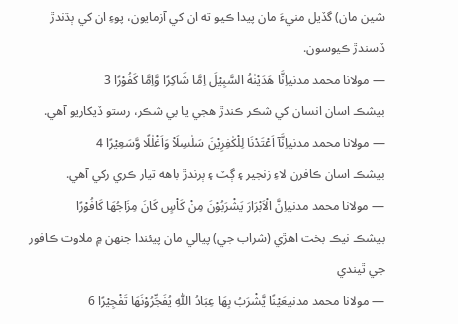شين مان) گڏيل منيءَ مان پيدا ڪيو ته ان کي آزمايون، پوءِ ان کي ٻڌندڙ ڏسندڙ ڪيوسون.
— مولانا محمد مدنياِنَّا هَدَيْنٰهُ السَّبِيْلَ اِمَّا شَاكِرًا وَّاِمَّا كَفُوْرًا 3
بيشڪ اسان انسان کي شڪر ڪندڙ هجي يا بي شڪر، رستو ڏيکاريو آهي.
— مولانا محمد مدنياِنَّآ اَعْتَدْنَا لِلْكٰفِرِيْنَ سَلٰسِلَا۟ وَاَغْلٰلًا وَّسَعِيْرًا 4
بيشڪ اسان ڪافرن لاءِ زنجير ۽ ڳٽ ۽ ٻرندڙ باهه تيار ڪري رکي آهي.
— مولانا محمد مدنياِنَّ الْاَبْرَارَ يَشْرَبُوْنَ مِنْ كَاْسٍ كَانَ مِزَاجُهَا كَافُوْرًا
بيشڪ نيڪ بخت اهڙي (شراب جي) پيالي مان پيئندا جنهن ۾ ملاوت ڪافور جي ٿيندي
— مولانا محمد مدنيعَيْنًا يَّشْرَبُ بِهَا عِبَادُ اللّٰهِ يُفَجِّرُوْنَهَا تَفْجِيْرًا 6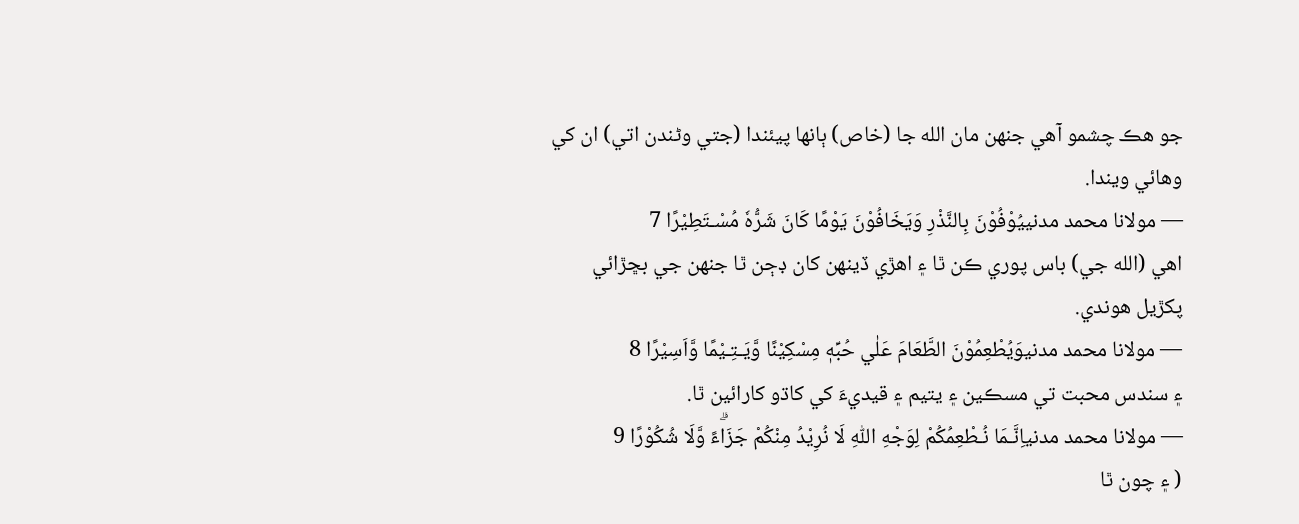جو هڪ چشمو آهي جنهن مان الله جا (خاص) ٻانها پيئندا (جتي وڻندن اتي) ان کي وهائي ويندا.
— مولانا محمد مدنييُوْفُوْنَ بِالنَّذْرِ وَيَخَافُوْنَ يَوْمًا كَانَ شَرُّهٗ مُسْـتَطِيْرًا 7
اهي (الله جي) باس پوري ڪن ٿا ۽ اهڙي ڏينهن کان ڊڄن ٿا جنهن جي بڇڙائي پکڙيل هوندي.
— مولانا محمد مدنيوَيُطْعِمُوْنَ الطَّعَامَ عَلٰي حُبِّهٖ مِسْكِيْنًا وَّيَـتِـيْمًا وَّاَسِيْرًا 8
۽ سندس محبت تي مسڪين ۽ يتيم ۽ قيديءَ کي کاڌو کارائين ٿا.
— مولانا محمد مدنياِنَّـمَا نُـطْعِمُكُمْ لِوَجْهِ اللّٰهِ لَا نُرِيْدُ مِنْكُمْ جَزَاۗءً وَّلَا شُكُوْرًا 9
( ۽ چون ٿا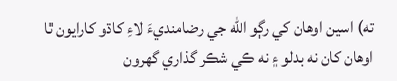ته) اسين اوهان کي رڳو الله جي رضامنديءَ لاءِ کاڌو کارايون ٿا اوهان کان نه بدلو ۽ نه ڪي شڪر گذاري گهرون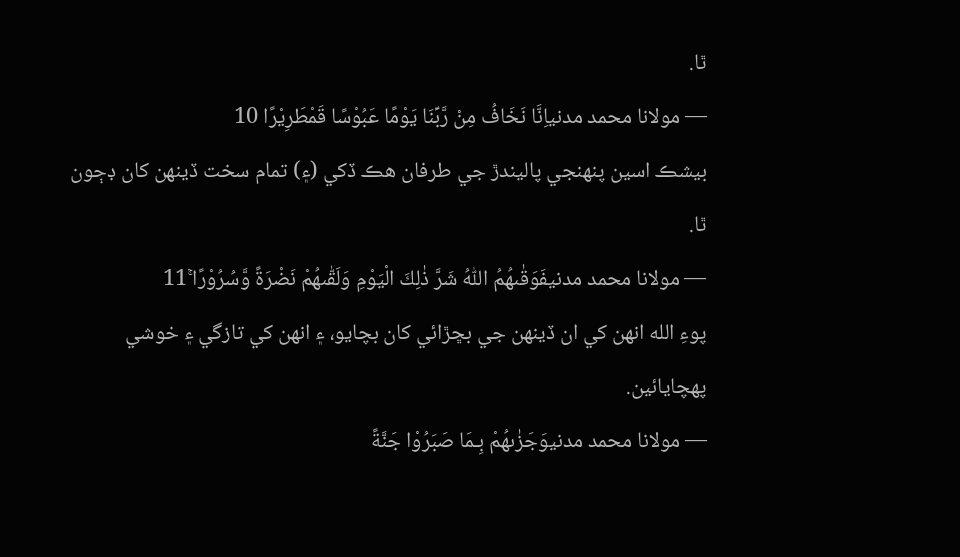ٿا.
— مولانا محمد مدنياِنَّا نَخَافُ مِنْ رَّبِّنَا يَوْمًا عَبُوْسًا قَمْطَرِيْرًا 10
بيشڪ اسين پنهنجي پاليندڙ جي طرفان هڪ ڏکي (۽) تمام سخت ڏينهن کان ڊڄون ٿا.
— مولانا محمد مدنيفَوَقٰىهُمُ اللّٰهُ شَرَّ ذٰلِكَ الْيَوْمِ وَلَقّٰىهُمْ نَضْرَةً وَّسُرُوْرًا ۚ11
پوءِ الله انهن کي ان ڏينهن جي بڇڙائي کان بچايو، ۽ انهن کي تازگي ۽ خوشي پهچايائين.
— مولانا محمد مدنيوَجَزٰىهُمْ بِـمَا صَبَرُوْا جَنَّةً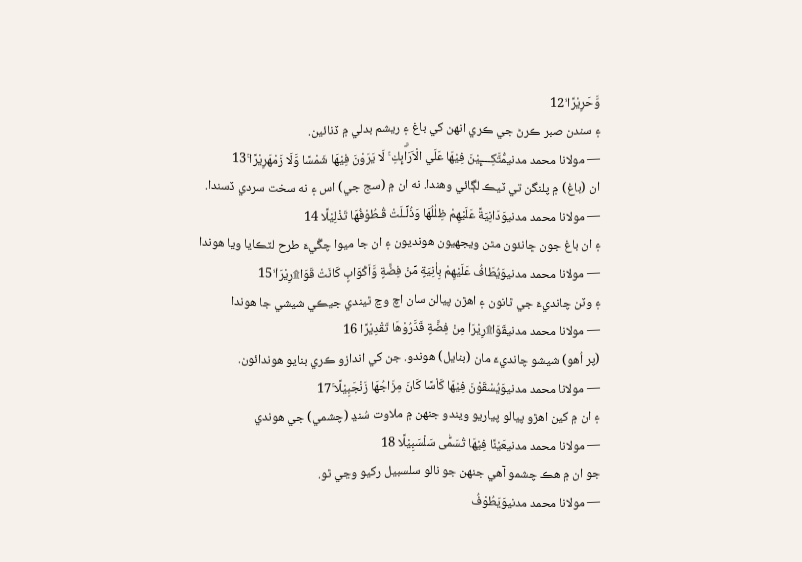وَّحَرِيْرًا ۙ12
۽ سندن صبر ڪرڻ جي ڪري انهن کي باغ ۽ ريشم بدلي ۾ ڏنائين.
— مولانا محمد مدنيمُّتَّكِــــِٕيْنَ فِيْهَا عَلَي الْاَرَاۗىِٕكِ ۚ لَا يَرَوْنَ فِيْهَا شَمْسًا وَّلَا زَمْهَرِيْرًا ۚ13
ان (باغ) ۾ پلنگن تي ٽيڪ لڳائي وهندا. نه ان ۾ (سج جي) اس ۽ نه سخت سردي ڏسندا.
— مولانا محمد مدنيوَدَانِيَةً عَلَيْهِمْ ظِلٰلُهَا وَذُلِّـلَتْ قُـطُوْفُهَا تَذْلِيْلًا 14
۽ ان باغ جون ڇانئون مٿن ويجهيون هونديون ۽ ان جا ميوا چڱيءَ طرح لٽڪايا ويا هوندا
— مولانا محمد مدنيوَيُطَافُ عَلَيْهِمْ بِاٰنِيَةٍ مِّنْ فِضَّةٍ وَّاَكْوَابٍ كَانَتْ قَوَا۩رِيْرَا۟ ۙ15
۽ وٽن چانديءَ جي ٿانون ۽ اهڙن پيالن سان اچ وڃ ٿيندي جيڪي شيشي جا هوندا
— مولانا محمد مدنيقَوَا۩رِيْرَا۟ مِنْ فِضَّةٍ قَدَّرُوْهَا تَقْدِيْرًا 16
(پر اُهو) شيشو چانديءَ مان (بنايل) هوندو. جن کي اندازو ڪري بنايو هوندائون.
— مولانا محمد مدنيوَيُسْقَوْنَ فِيْهَا كَاْسًا كَانَ مِزَاجُهَا زَنْجَبِيْلًا ۚ17
۽ ان ۾ کين اهڙو پيالو پياريو ويندو جنهن ۾ ملاوت سُنڍ (چشمي) جي هوندي
— مولانا محمد مدنيعَيْنًا فِيْهَا تُسَمّٰى سَلْسَبِيْلًا 18
جو ان ۾ هڪ چشمو آهي جنهن جو نالو سلسبيل رکيو وڃي ٿو.
— مولانا محمد مدنيوَيَطُوْفُ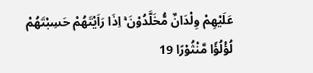عَلَيْهِمْ وِلْدَانٌ مُّخَلَّدُوْنَ ۚ اِذَا رَاَيْتَهُمْ حَسِبْتَهُمْ لُؤْلُؤًا مَّنْثُوْرًا 19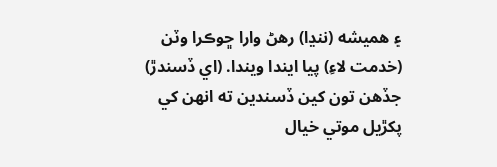۽ هميشه (ننڍا) رهڻ وارا ڇوڪرا وٽن (خدمت لاءِ) پيا ايندا ويندا. (اي ڏسندڙ) جڏهن تون کين ڏسندين ته انهن کي پکڙيل موتي خيال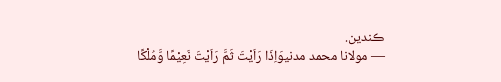ڪندين.
— مولانا محمد مدنيوَاِذَا رَاَيْتَ ثَمَّ رَاَيْتَ نَعِيْمًا وَّمُلْكًا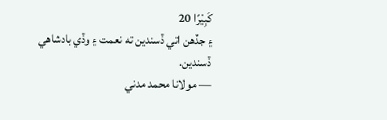كَبِيْرًا 20
۽ جڏهن اتي ڏسندين ته نعمت ۽ وڏي بادشاهي ڏسندين.
— مولانا محمد مدني